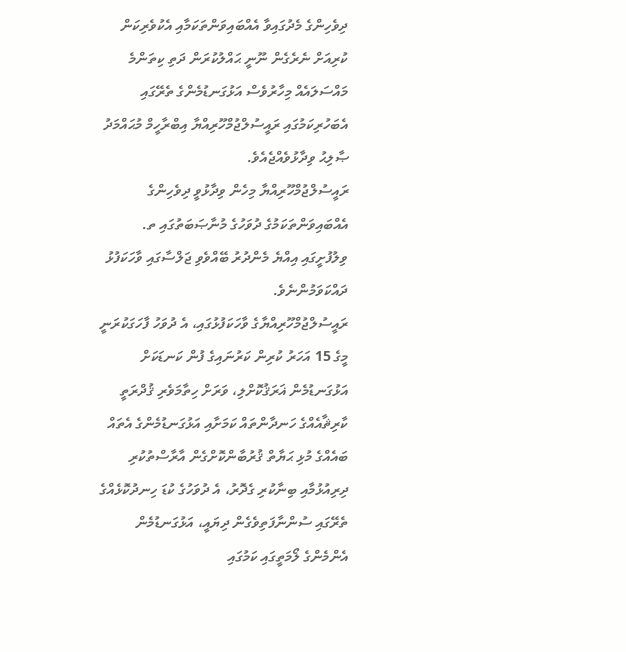ދިވެހިންގެ މެދުގައިވާ އެއްބައިވަންތަކަމާއި އެކުވެރިކަން ކުރިއަށް ނެރެގެން ނޫނީ ޙައްލުކުރަން ދަތި ކިތަންމެ މައްސަލައެއް މިހާރުވެސް އަޅުގަނޑުމެންގެ ތެރޭގައި އެބަހުރިކަމުގައި ރައީސުލްޖުމްހޫރިއްޔާ އިބްރާހީމް މުޙައްމަދު ޞާލިޙު ވިދާޅުވެއްޖެއެވެ.
ރައީސުލްޖުމްހޫރިއްޔާ މިހެން ވިދާޅުވީ ދިވެހިންގެ އެއްބައިވަންތަކަމުގެ ދުވަހުގެ މުނާޞަބަތުގައި ތ. ވިލުފުށީގައި އިއްޔެ މެންދުރު ބޭއްވެވި ޖަލްސާގައި ވާހަކަފުޅު ދައްކަވަމުންނެވެ.
ރައީސުލްޖުމްހޫރިއްޔާގެ ވާހަކަފުޅުގައި، އެ ދުވަހު ފާހަގަކުރަނީ މީގެ 15 އަހަރު ކުރިން ކަރުނައިގެ ފުން ކަނޑަކަށް އަޅުގަނޑުމެން ޣަރަޤުކޮށްލި، ވަރަށް ހިތާމަވެރި ޤުދްރަތީ ކާރިޘާއެއްގެ ހަނދާންތައް ކަމަށާއި އަޅުގަނޑުމެންގެ އެތައް ބައެއްގެ މުޅި ޙަޔާތް ޤުރުބާންކޮށްގެން އާރާސްތުކުރި ދިރިއުޅުމާއި ބިނާކުރި ގެދޮރު، އެ ދުވަހުގެ ކުޑަ ހިނދުކޮޅެއްގެ ތެރޭގައި ސުންނާފަތިވެގެން ދިޔައީ، އަޅުގަނޑުމެން އެންމެންގެ ލޯމަތީގައި ކަމުގައި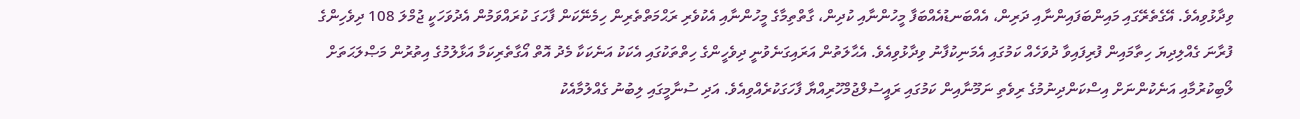ވިދާޅުވިއެވެ. އޭގެތެރޭގައި މައިންބަފައިންނާއި ދަރިން، އެއްބަނޑުއެއްބަފާ މީހުންނާއި ކުދިން، ގާތްތިމާގެ މީހުންނާއި އެކުވެރި ރަޙްމަތްތެރިން ހިމެނޭކަން ފާހަގަ ކުރައްވަމުން އެދުވަހަކީ ޖުމްލަ 108 ދިވެހިންގެ ފުރާނަ ގެއްލިދިޔަ ހިތާމައިން ފުރިފައިވާ ދުވަހެއް ކަމުގައި އެމަނިކުފާނު ވިދާޅުވިއެވެ. އެޙާލަތުން އަރައިގަނެވުނީ ދިވެހީންގެ ހިތްތަކުގައި އެކަކު އަނެކަކާ މެދު އޮތް އޯގާތެރިކަމާ އަޅާލުމުގެ އިތުރުން މަޞްލަޙަތަށް ލޯބިކުރުމާއި އަނެކުންނަށް އިސްކަންދިނުމުގެ ރިވެތި ނަމޫނާއިން ކަމުގައި ރައީސުލްޖުމްހޫރިއްޔާ ފާހަގަކުރެއްވިއެވެ. އަދި ސުނާމީގައި ލިބުނު ގެއްލުމާއެކު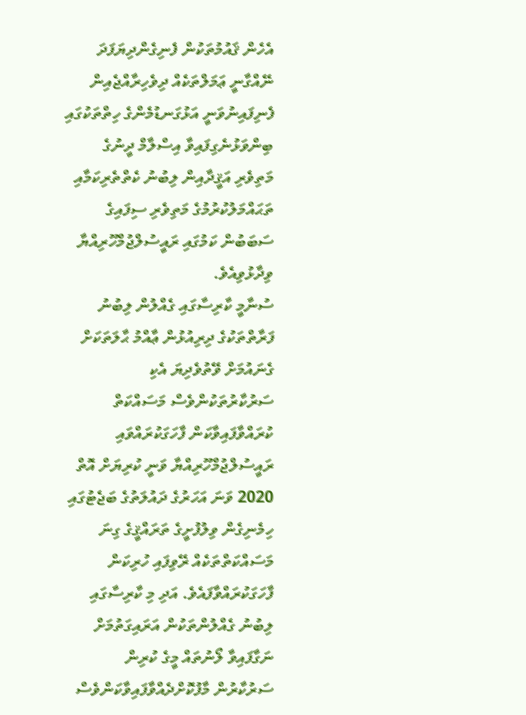އެހެން ޤައުމުތަކުން ފެނިގެންދިޔަފަދަ ނޭއްގާނީ ޢަމަލްތަކެއް ދިވެހިރާއްޖެއިން ފެނިފައިނުވަނީ އަޅުގަނޑުމެންގެ ހިތްތަކުގައި ބިންވަޅުނެގިފައިވާ އިސްލާމް ދީނުގެ މަތިވެރި އަޤީދާއިން ލިބުނު ކެތްތެރިކަމާއި ތަޙައްމަލުކުރުމުގެ މަތިވެރި ސިފައިގެ ސަބަބުން ކަމުގައި ރައީސުލްޖުމްހޫރިއްޔާ ވިދާޅުވިއެވެ.
ސުނާމީ ކާރިސާގައި ގެއްލުން ލިބުނު ފަރާތްތަކުގެ ދިރިއުޅުން ޢާއްމު ޙާލަތަކަށް ގެނައުމަށް ވޭތުވެދިޔަ އެކި ސަރުކާރުތަކުންވެސް މަސައްކަތް ކުރައްވާފައިވާކަން ފާހަގަކުރައްވައި ރައީސުލްޖުމްހޫރިއްޔާ ވަނީ ކުރިޔަށް އޮތް 2020 ވަނަ އަހަރުގެ ދައުލަތުގެ ބަޖެޓުގައި ހިމެނިގެން ވިލުފުށީގެ ތަރައްޤީގެ ގިނަ މަސައްކަތްތަކެއް ރޭވިފައި ހުރިކަން ފާހަގަކުރައްވާފައެވެ. އަދި މި ކާރިސާގައި ލިބުނު ގެއްލުންތަކުން އަރައިގަތުމަށް ނަގާފައިވާ ލޯނުތައް މީގެ ކުރިން ސަރުކާރުން މާފުކޮށްދެއްވާފައިވާކަންވެސް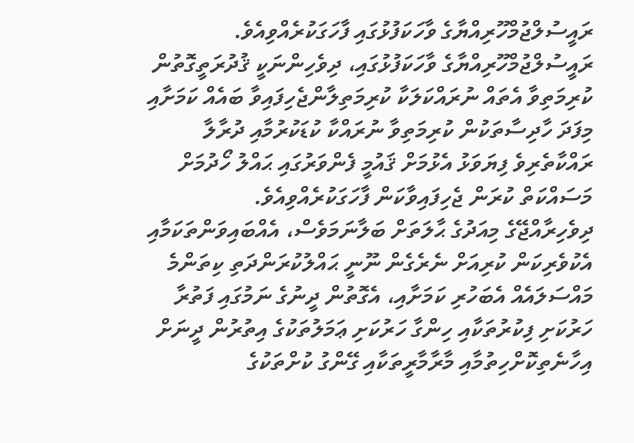ރައީސުލްޖުމްހޫރިއްޔާގެ ވާހަކަފުޅުގައި ފާހަގަކުރެއްވިއެވެ. ރައީސުލްޖުމްހޫރިއްޔާގެ ވާހަކަފުޅުގައި، ދިވެހިންނަކީ ޤުދުރަތީގޮތުން ކުރިމަތިވާ އެތައް ނުރައްކަލަކާ ކުރިމަތިލާންޖެހިފައިވާ ބައެއް ކަމަށާއި މިފަދަ ހާދިސާތަކުން ކުރިމަތިވާ ނުރައްކާ ކުޑަކުރުމާއި ދުރާލާ ރައްކާތެރިވެ ފިޔަވަޅު އެޅުމަށް ޤައުމީ ފެންވަރުގައި ޙައްލު ހޯދުމަށް މަސައްކަތް ކުރަން ޖެހިފައިވާކަން ފާހަގަކުރެއްވިއެވެ.
ދިވެހިރާއްޖޭގެ މިއަދުގެ ޙާލަތަށް ބަލާނަމަވެސް، އެއްބައިވަންތަކަމާއި އެކުވެރިކަން ކުރިއަށް ނެރެގެން ނޫނީ ޙައްލުކުރަންދަތި ކިތަންމެ މައްސަލައެއް އެބަހުރި ކަމަށާއި، އެގޮތުން ދީނުގެ ނަމުގައި ފަތުރާ ހަރުކަށި ފިކުރުތަކާއި ހިންގާ ހަރުކަށި ޢަމަލުތަކުގެ އިތުރުން ދީނަށް އިހާނެތިކޮށްހިތުމާއި މާރާމާރީތަކާއި ގޭންގު ކުށްތަކުގެ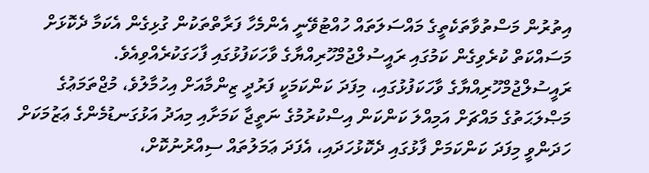އިތުރުން މަސްތުވާތަކެތީގެ މައްސަލަތައް ހުއްޓުވޭނީ އެންމެހާ ފަރާތްތަކުން ގުޅިގެން އެކަމާ ދެކޮޅަށް މަސައްކަތް ކުރެވިގެން ކަމުގައި ރައީސުލްޖުމްހޫރިއްޔާގެ ވާހަކަފުޅުގައި ފާހަގަކުރެއްވިއެވެ.
ރައީސުލްޖުމްހޫރިއްޔާގެ ވާހަކަފުޅުގައި، މިފަދަ ކަންކަމަކީ ފަރުދީ ޒިންމާއަށް އިހުމާލުވެ، މުޖްތަމަޢުގެ މަޞްލަޙަތުގެ މައްޗަށް އަމިއްލަ ކަންކަން އިސްކުރުމުގެ ނަތީޖާ ކަމަށާއި މިއަދު އަޅުގަނޑުމެންގެ ޢަޒުމަކަށް ހަދަންވީ މިފަދަ ކަންކަމަށް ފާޅުގައި ދެކޮޅުހަދައި، އެފަދަ ޢަމަލުތައް ސިއްރުނުކޮށް،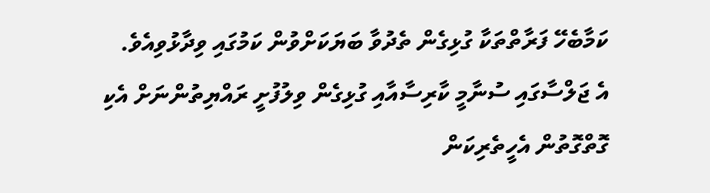ކަމާބެހޭ ފަރާތްތަކާ ގުޅިގެން ތެދުވާ ބަޔަކަށްވުން ކަމުގައި ވިދާޅުވިއެވެ.
އެ ޖަލްސާގައި ސުނާމީ ކާރިސާއާއި ގުޅިގެން ވިލުފުށީ ރައްޔިތުންނަށް އެކި ގޮތްގޮތުން އެހީތެރިކަން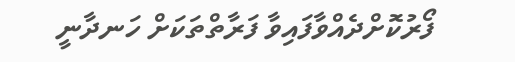ފޯރުކޮށްދެއްވާފައިވާ ފަރާތްތަކަށް ހަނދާނީ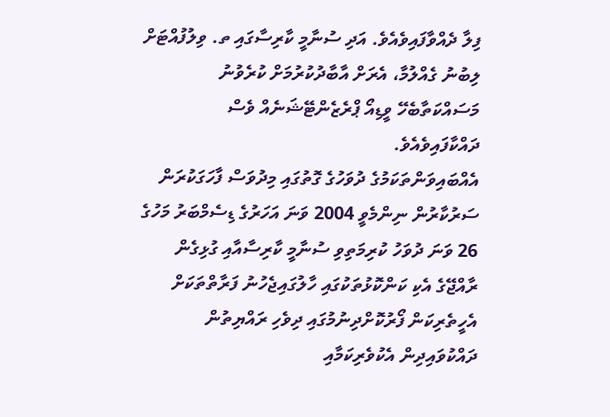ފިލާ ދެއްވާފައިވެއެވެ. އަދި ސުނާމީ ކާރިސާގައި ތ. ވިލުފުއްޓަށް ލިބުނު ގެއްލުމާ، އެރަށް އާބާދުކުރުމަށް ކުރެވުނު މަސައްކަތާބެހޭ ވީޑިއޯ ޕްރެޒެންޓޭޝަނެއް ވެސް ދައްކާފައިވެއެވެ.
އެއްބައިވަންތަކަމުގެ ދުވަހުގެ ގޮތުގައި މިދުވަސް ފާހަގަކުރަން ސަރުކާރުން ނިންމެވީ 2004 ވަނަ އަހަރުގެ ޑިސެމްބަރު މަހުގެ 26 ވަނަ ދުވަހު ކުރިމަތިވި ސުނާމީ ކާރިސާއާއި ގުޅިގެން ރާއްޖޭގެ އެކި ކަންކޮޅުތަކުގައި ހާލުގައިޖެހުނު ފަރާތްތަކަށް އެހީތެރިކަން ފޯރުކޮށްދިނުމުގައި ދިވެހި ރައްޔިތުން ދައްކުވައިދިން އެކުވެރިކަމާއި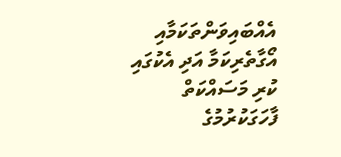އެއްބައިވަންތަކަމާއި އޯގާތެރިކަމާ އަދި އެކުގައި ކުރި މަސައްކަތް ފާހަގަކުރުމުގެ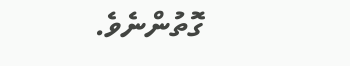ގޮތުންނެވެ.